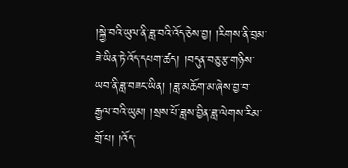།སྐྱེ་བའི་ཡུལ་ནི་ཟླ་བའི་འོད་ཅེས་བྱ། །རིགས་ནི་བྲམ་ཟེ་ཡིན་ཏེ་འོད་དཔག་ཚད། །བདུན་བཅུ་རྩ་གཉིས་ཡབ་ནི་ཟླ་བཟང་ཡིན། །ཟླ་མཆོག་མ་ཞེས་བྱ་བ་རྒྱལ་བའི་ཡུམ། །སྲས་པོ་ཟླས་བྱིན་ཟླ་ལེགས་རིམ་གྲོ་པ། །འོད་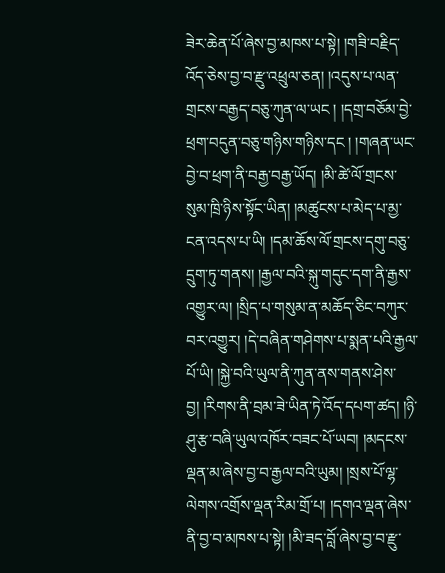ཟེར་ཆེན་པོ་ཞེས་བྱ་མཁས་པ་སྟེ། །གཟི་བརྗིད་འོད་ཅེས་བྱ་བ་རྫུ་འཕྲུལ་ཅན། །འདུས་པ་ལན་གྲངས་བརྒྱད་བཅུ་ཀུན་ལ་ཡང ། །དགྲ་བཅོམ་བྱེ་ཕྲག་བདུན་བཅུ་གཉིས་གཉིས་དང ། །གཞན་ཡང་བྱེ་བ་ཕྲག་ནི་བརྒྱ་བརྒྱ་ཡོད། །མི་ཚེ་ལོ་གྲངས་སུམ་ཁྲི་ཉིས་སྟོང་ཡིན། །མཚུངས་པ་མེད་པ་མྱ་ངན་འདས་པ་ཡི། །དམ་ཆོས་ལོ་གྲངས་དགུ་བཅུ་དྲུག་ཏུ་གནས། །རྒྱལ་བའི་སྐུ་གདུང་དག་ནི་རྒྱས་འགྱུར་ལ། །སྲིད་པ་གསུམ་ན་མཆོད་ཅིང་བཀུར་བར་འགྱུར། །དེ་བཞིན་གཤེགས་པ་སྨན་པའི་རྒྱལ་པོ་ཡི། །སྐྱེ་བའི་ཡུལ་ནི་ཀུན་ནས་གནས་ཤེས་བྱ། །རིགས་ནི་བྲམ་ཟེ་ཡིན་ཏེ་འོད་དཔག་ཚད། །ཉི་ཤུ་རྩ་བཞི་ཡུལ་འཁོར་བཟང་པོ་ཡབ། །མདངས་ལྡན་མ་ཞེས་བྱ་བ་རྒྱལ་བའི་ཡུམ། །སྲས་པོ་ལྷ་ལེགས་འགྲོས་ལྡན་རིམ་གྲོ་པ། །དགའ་ལྡན་ཞེས་ནི་བྱ་བ་མཁས་པ་སྟེ། །མི་ཟད་བློ་ཞེས་བྱ་བ་རྫུ་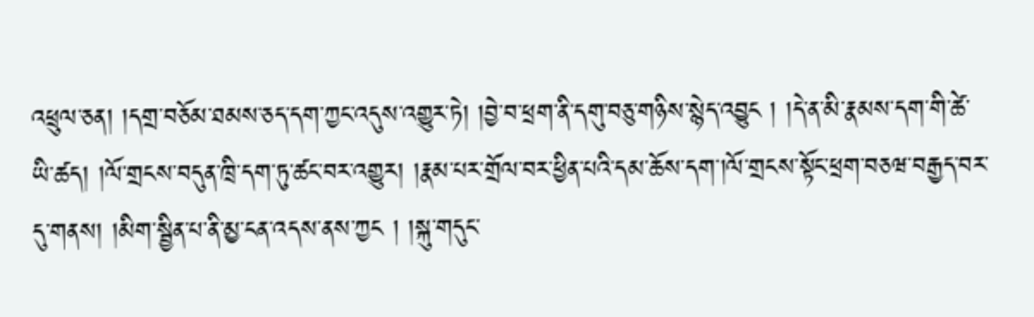འཕྲུལ་ཅན། །དགྲ་བཅོམ་ཐམས་ཅད་དག་ཀྱང་འདུས་འགྱུར་ཏེ། །བྱེ་བ་ཕྲག་ནི་དགུ་བཅུ་གཉིས་སྙེད་འབྱུང ། །དེ་ན་མི་རྣམས་དག་གི་ཚེ་ཡི་ཚད། །ལོ་གྲངས་བདུན་ཁྲི་དག་ཏུ་ཚང་བར་འགྱུར། །རྣམ་པར་གྲོལ་བར་ཕྱིན་པའི་དམ་ཆོས་དག་།ལོ་གྲངས་སྟོང་ཕྲག་བཅཝ་བརྒྱད་བར་དུ་གནས། །མིག་སྦྱིན་པ་ནི་མྱ་ངན་འདས་ནས་ཀྱང ། །སྐུ་གདུང་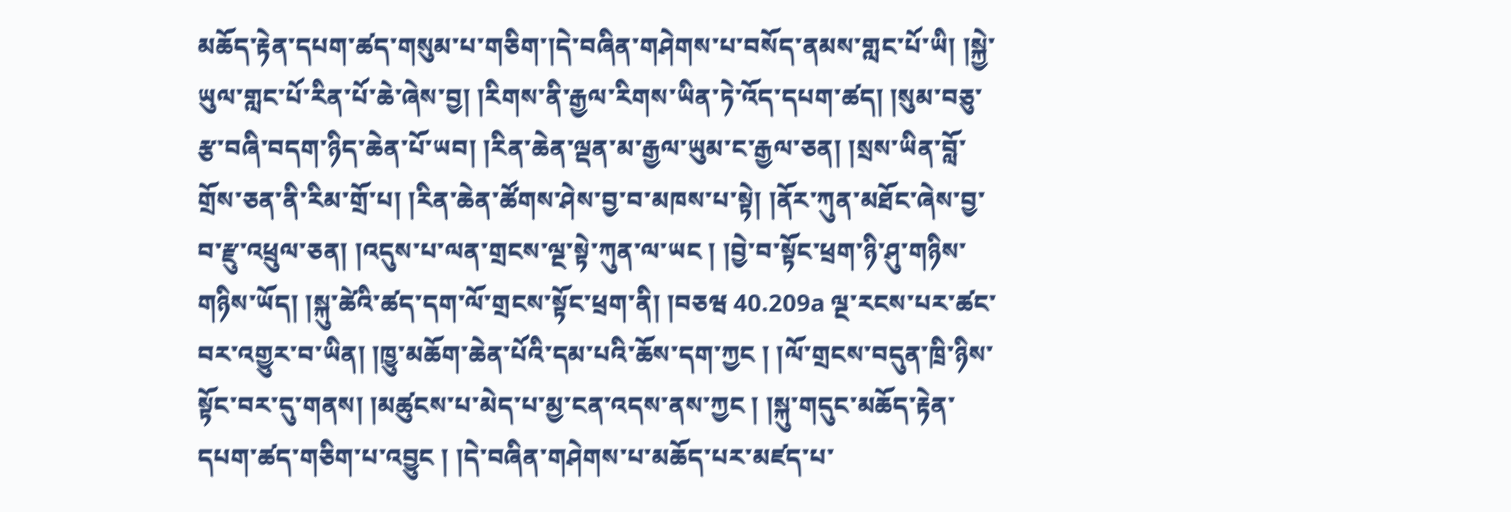མཆོད་རྟེན་དཔག་ཚད་གསུམ་པ་གཅིག་།དེ་བཞིན་གཤེགས་པ་བསོད་ནམས་གླང་པོ་ཡི། །སྐྱེ་ཡུལ་གླང་པོ་རིན་པོ་ཆེ་ཞེས་བྱ། །རིགས་ནི་རྒྱལ་རིགས་ཡིན་ཏེ་འོད་དཔག་ཚད། །སུམ་བཅུ་རྩ་བཞི་བདག་ཉིད་ཆེན་པོ་ཡབ། །རིན་ཆེན་ལྡན་མ་རྒྱལ་ཡུམ་ང་རྒྱལ་ཅན། །སྲས་ཡིན་བློ་གྲོས་ཅན་ནི་རིམ་གྲོ་པ། །རིན་ཆེན་ཚོགས་ཤེས་བྱ་བ་མཁས་པ་སྟེ། །ནོར་ཀུན་མཐོང་ཞེས་བྱ་བ་རྫུ་འཕྲུལ་ཅན། །འདུས་པ་ལན་གྲངས་ལྔ་སྟེ་ཀུན་ལ་ཡང ། །བྱེ་བ་སྟོང་ཕྲག་ཉི་ཤུ་གཉིས་གཉིས་ཡོད། །སྐུ་ཚེའི་ཚད་དག་ལོ་གྲངས་སྟོང་ཕྲག་ནི། །བཅཝ 40.209a ལྔ་རངས་པར་ཚང་བར་འགྱུར་བ་ཡིན། །ཁྱུ་མཆོག་ཆེན་པོའི་དམ་པའི་ཆོས་དག་ཀྱང ། །ལོ་གྲངས་བདུན་ཁྲི་ཉིས་སྟོང་བར་དུ་གནས། །མཚུངས་པ་མེད་པ་མྱ་ངན་འདས་ནས་ཀྱང ། །སྐུ་གདུང་མཆོད་རྟེན་དཔག་ཚད་གཅིག་པ་འབྱུང ། །དེ་བཞིན་གཤེགས་པ་མཆོད་པར་མཛད་པ་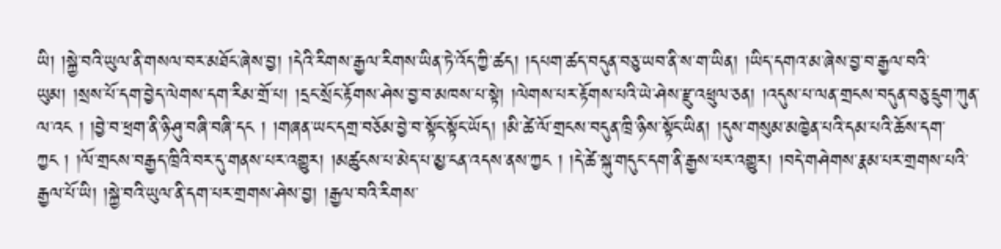ཡི། །སྐྱེ་བའི་ཡུལ་ནི་གསལ་བར་མཐོང་ཞེས་བྱ། །དེའི་རིགས་རྒྱལ་རིགས་ཡིན་ཏེ་འོད་ཀྱི་ཚད། །དཔག་ཚད་བདུན་བཅུ་ཡབ་ནི་ས་ག་ཡིན། །ཡིད་དགའ་མ་ཞེས་བྱ་བ་རྒྱལ་བའི་ཡུམ། །སྲས་པོ་དག་བྱེད་ལེགས་དག་རིམ་གྲོ་པ། །དྲང་སྲོང་རྟོགས་ཤེས་བྱ་བ་མཁས་པ་སྟེ། །ལེགས་པར་རྟོགས་པའི་ཡེ་ཤེས་རྫུ་འཕྲུལ་ཅན། །འདུས་པ་ལན་གྲངས་བདུན་བཅུ་དྲུག་ཀུན་ལ་འང ། །བྱེ་བ་ཕྲག་ནི་ཉི་ཤུ་བཞི་བཞི་དང ། །གཞན་ཡང་དགྲ་བཅོམ་བྱེ་བ་སྟོང་སྟོང་ཡོད། །མི་ཚེ་ལོ་གྲངས་བདུན་ཁྲི་ཉིས་སྟོང་ཡིན། །དུས་གསུམ་མཁྱེན་པའི་དམ་པའི་ཆོས་དག་ཀྱང ། །ལོ་གྲངས་བརྒྱད་ཁྲིའི་བར་དུ་གནས་པར་འགྱུར། །མཚུངས་པ་མེད་པ་མྱ་ངན་འདས་ནས་ཀྱང ། །དེ་ཚེ་སྐུ་གདུང་དག་ནི་རྒྱས་པར་འགྱུར། །བདེ་གཤེགས་རྣམ་པར་གྲགས་པའི་རྒྱལ་པོ་ཡི། །སྐྱེ་བའི་ཡུལ་ནི་དག་པར་གྲགས་ཤེས་བྱ། །རྒྱལ་བའི་རིགས་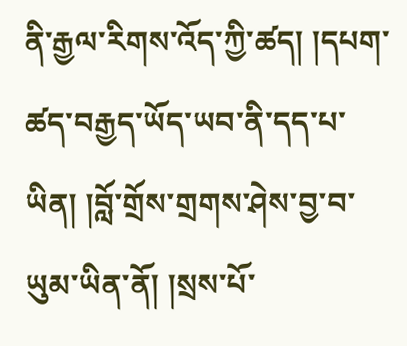ནི་རྒྱལ་རིགས་འོད་ཀྱི་ཚད། །དཔག་ཚད་བརྒྱད་ཡོད་ཡབ་ནི་དད་པ་ཡིན། །བློ་གྲོས་གྲགས་ཤེས་བྱ་བ་ཡུམ་ཡིན་ནོ། །སྲས་པོ་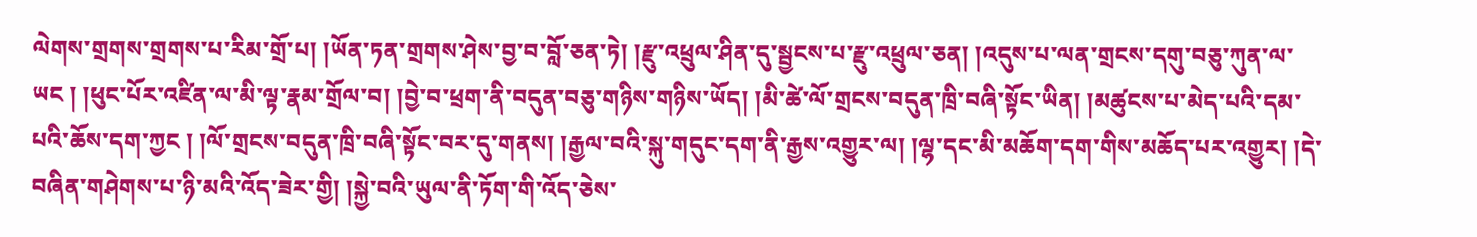ལེགས་གྲགས་གྲགས་པ་རིམ་གྲོ་པ། །ཡོན་ཏན་གྲགས་ཤེས་བྱ་བ་བློ་ཅན་ཏེ། །རྫུ་འཕྲུལ་ཤིན་དུ་སྦྱངས་པ་རྫུ་འཕྲུལ་ཅན། །འདུས་པ་ལན་གྲངས་དགུ་བཅུ་ཀུན་ལ་ཡང ། །ཕུང་པོར་འཛིན་ལ་མི་ལྟ་རྣམ་གྲོལ་བ། །བྱེ་བ་ཕྲག་ནི་བདུན་བཅུ་གཉིས་གཉིས་ཡོད། །མི་ཚེ་ལོ་གྲངས་བདུན་ཁྲི་བཞི་སྟོང་ཡིན། །མཚུངས་པ་མེད་པའི་དམ་པའི་ཆོས་དག་ཀྱང ། །ལོ་གྲངས་བདུན་ཁྲི་བཞི་སྟོང་བར་དུ་གནས། །རྒྱལ་བའི་སྐུ་གདུང་དག་ནི་རྒྱས་འགྱུར་ལ། །ལྷ་དང་མི་མཆོག་དག་གིས་མཆོད་པར་འགྱུར། །དེ་བཞིན་གཤེགས་པ་ཉི་མའི་འོད་ཟེར་གྱི། །སྐྱེ་བའི་ཡུལ་ནི་ཏོག་གི་འོད་ཅེས་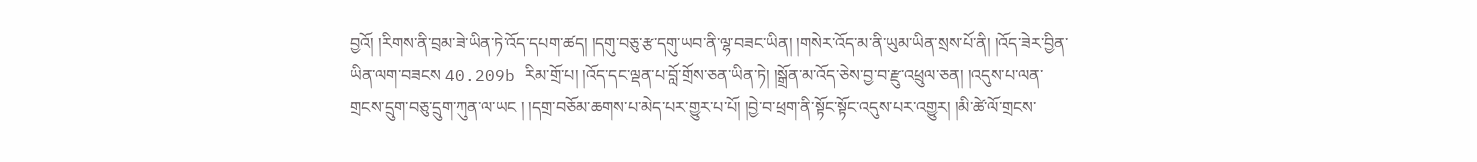བྱའོ། །རིགས་ནི་བྲམ་ཟེ་ཡིན་ཏེ་འོད་དཔག་ཚད། །དགུ་བཅུ་རྩ་དགུ་ཡབ་ནི་ལྷ་བཟང་ཡིན། །གསེར་འོད་མ་ནི་ཡུམ་ཡིན་སྲས་པོ་ནི། །འོད་ཟེར་བྱིན་ཡིན་ལག་བཟངས 40.209b རིམ་གྲོ་པ། །འོད་དང་ལྡན་པ་བློ་གྲོས་ཅན་ཡིན་ཏེ། །སྒྲོན་མ་འོད་ཅེས་བྱ་བ་རྫུ་འཕྲུལ་ཅན། །འདུས་པ་ལན་གྲངས་དྲུག་བཅུ་དྲུག་ཀུན་ལ་ཡང ། །དགྲ་བཅོམ་ཆགས་པ་མེད་པར་གྱུར་པ་པོ། །བྱེ་བ་ཕྲག་ནི་སྟོང་སྟོང་འདུས་པར་འགྱུར། །མི་ཚེ་ལོ་གྲངས་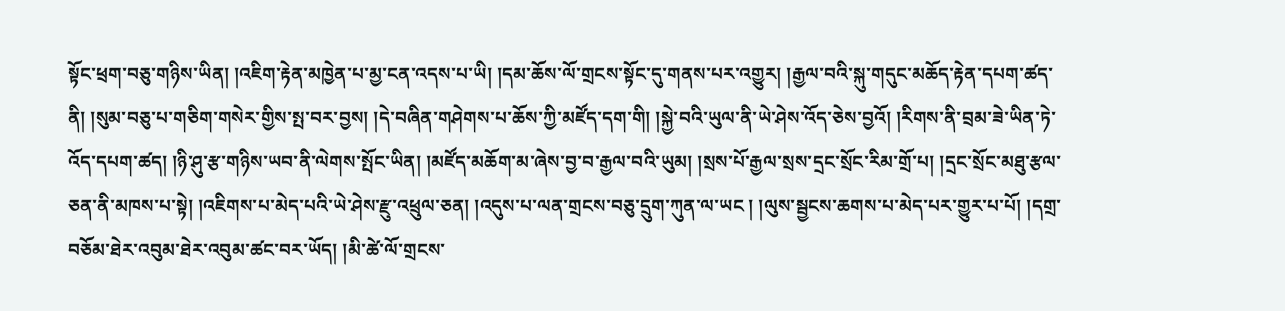སྟོང་ཕྲག་བཅུ་གཉིས་ཡིན། །འཇིག་རྟེན་མཁྱེན་པ་མྱ་ངན་འདས་པ་ཡི། །དམ་ཆོས་ལོ་གྲངས་སྟོང་དུ་གནས་པར་འགྱུར། །རྒྱལ་བའི་སྐུ་གདུང་མཆོད་རྟེན་དཔག་ཚད་ནི། །སུམ་བཅུ་པ་གཅིག་གསེར་གྱིས་སྤ་བར་བྱས། །དེ་བཞིན་གཤེགས་པ་ཆོས་ཀྱི་མཛོད་དག་གི། །སྐྱེ་བའི་ཡུལ་ནི་ཡེ་ཤེས་འོད་ཅེས་བྱའོ། །རིགས་ནི་བྲམ་ཟེ་ཡིན་ཏེ་འོད་དཔག་ཚད། །ཉི་ཤུ་རྩ་གཉིས་ཡབ་ནི་ལེགས་སྤོང་ཡིན། །མཛོད་མཆོག་མ་ཞེས་བྱ་བ་རྒྱལ་བའི་ཡུམ། །སྲས་པོ་རྒྱལ་སྲས་དྲང་སྲོང་རིམ་གྲོ་པ། །དྲང་སྲོང་མཐུ་རྩལ་ཅན་ནི་མཁས་པ་སྟེ། །འཇིགས་པ་མེད་པའི་ཡེ་ཤེས་རྫུ་འཕྲུལ་ཅན། །འདུས་པ་ལན་གྲངས་བཅུ་དྲུག་ཀུན་ལ་ཡང ། །ལུས་སྦྱངས་ཆགས་པ་མེད་པར་གྱུར་པ་པོ། །དགྲ་བཅོམ་ཐེར་འབུམ་ཐེར་འབུམ་ཚང་བར་ཡོད། །མི་ཚེ་ལོ་གྲངས་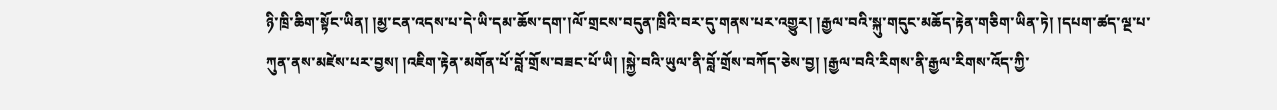ཉི་ཁྲི་ཆིག་སྟོང་ཡིན། །མྱ་ངན་འདས་པ་དེ་ཡི་དམ་ཆོས་དག་།ལོ་གྲངས་བདུན་ཁྲིའི་བར་དུ་གནས་པར་འགྱུར། །རྒྱལ་བའི་སྐུ་གདུང་མཆོད་རྟེན་གཅིག་ཡིན་ཏེ། །དཔག་ཚད་ལྔ་པ་ཀུན་ནས་མཛེས་པར་བྱས། །འཇིག་རྟེན་མགོན་པོ་བློ་གྲོས་བཟང་པོ་ཡི། །སྐྱེ་བའི་ཡུལ་ནི་བློ་གྲོས་བཀོད་ཅེས་བྱ། །རྒྱལ་བའི་རིགས་ནི་རྒྱལ་རིགས་འོད་ཀྱི་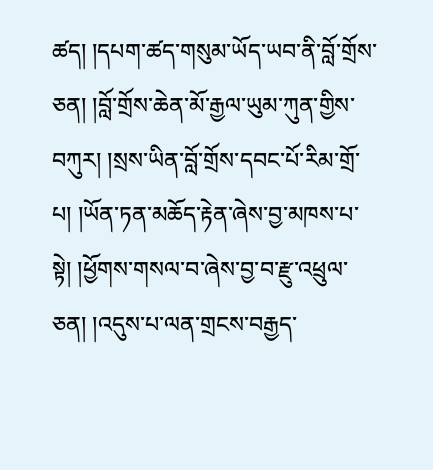ཚད། །དཔག་ཚད་གསུམ་ཡོད་ཡབ་ནི་བློ་གྲོས་ཅན། །བློ་གྲོས་ཆེན་མོ་རྒྱལ་ཡུམ་ཀུན་གྱིས་བཀུར། །སྲས་ཡིན་བློ་གྲོས་དབང་པོ་རིམ་གྲོ་པ། །ཡོན་ཏན་མཆོད་རྟེན་ཞེས་བྱ་མཁས་པ་སྟེ། །ཕྱོགས་གསལ་བ་ཞེས་བྱ་བ་རྫུ་འཕྲུལ་ཅན། །འདུས་པ་ལན་གྲངས་བརྒྱད་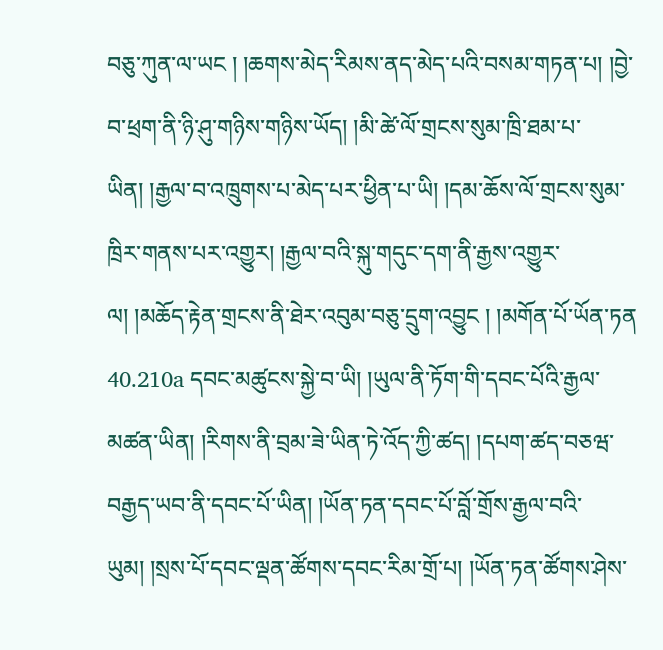བཅུ་ཀུན་ལ་ཡང ། །ཆགས་མེད་རིམས་ནད་མེད་པའི་བསམ་གཏན་པ། །བྱེ་བ་ཕྲག་ནི་ཉི་ཤུ་གཉིས་གཉིས་ཡོད། །མི་ཚེ་ལོ་གྲངས་སུམ་ཁྲི་ཐམ་པ་ཡིན། །རྒྱལ་བ་འཁྲུགས་པ་མེད་པར་ཕྱིན་པ་ཡི། །དམ་ཆོས་ལོ་གྲངས་སུམ་ཁྲིར་གནས་པར་འགྱུར། །རྒྱལ་བའི་སྐུ་གདུང་དག་ནི་རྒྱས་འགྱུར་ལ། །མཆོད་རྟེན་གྲངས་ནི་ཐེར་འབུམ་བཅུ་དྲུག་འབྱུང ། །མགོན་པོ་ཡོན་ཏན 40.210a དབང་མཚུངས་སྐྱེ་བ་ཡི། །ཡུལ་ནི་ཏོག་གི་དབང་པོའི་རྒྱལ་མཚན་ཡིན། །རིགས་ནི་བྲམ་ཟེ་ཡིན་ཏེ་འོད་ཀྱི་ཚད། །དཔག་ཚད་བཅཝ་བརྒྱད་ཡབ་ནི་དབང་པོ་ཡིན། །ཡོན་ཏན་དབང་པོ་བློ་གྲོས་རྒྱལ་བའི་ཡུམ། །སྲས་པོ་དབང་ལྡན་ཚོགས་དབང་རིམ་གྲོ་པ། །ཡོན་ཏན་ཚོགས་ཤེས་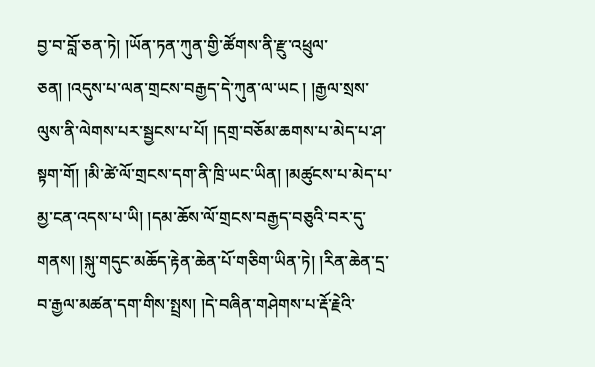བྱ་བ་བློ་ཅན་ཏེ། །ཡོན་ཏན་ཀུན་གྱི་ཚོགས་ནི་རྫུ་འཕྲུལ་ཅན། །འདུས་པ་ལན་གྲངས་བརྒྱད་དེ་ཀུན་ལ་ཡང ། །རྒྱལ་སྲས་ལུས་ནི་ལེགས་པར་སྦྱངས་པ་པོ། །དགྲ་བཅོམ་ཆགས་པ་མེད་པ་ཤ་སྟག་གོ། །མི་ཚེ་ལོ་གྲངས་དག་ནི་ཁྲི་ཡང་ཡིན། །མཚུངས་པ་མེད་པ་མྱ་ངན་འདས་པ་ཡི། །དམ་ཆོས་ལོ་གྲངས་བརྒྱད་བཅུའི་བར་དུ་གནས། །སྐུ་གདུང་མཆོད་རྟེན་ཆེན་པོ་གཅིག་ཡིན་ཏེ། །རིན་ཆེན་དྲ་བ་རྒྱལ་མཚན་དག་གིས་སྤྲས། །དེ་བཞིན་གཤེགས་པ་རྡོ་རྗེའི་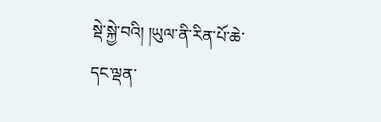སྡེ་སྐྱེ་བའི། །ཡུལ་ནི་རིན་པོ་ཆེ་དང་ལྡན་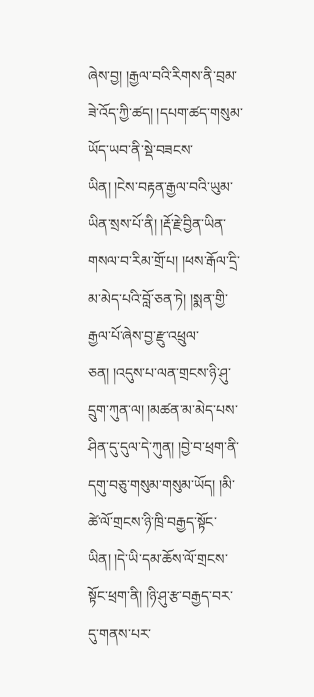ཞེས་བྱ། །རྒྱལ་བའི་རིགས་ནི་བྲམ་ཟེ་འོད་ཀྱི་ཚད། །དཔག་ཚད་གསུམ་ཡོད་ཡབ་ནི་སྡེ་བཟངས་ཡིན། །ངེས་བརྟན་རྒྱལ་བའི་ཡུམ་ཡིན་སྲས་པོ་ནི། །རྡོ་རྗེ་བྱིན་ཡིན་གསལ་བ་རིམ་གྲོ་པ། །ཕས་རྒོལ་དྲི་མ་མེད་པའི་བློ་ཅན་ཏེ། །སྨན་གྱི་རྒྱལ་པོ་ཞེས་བྱ་རྫུ་འཕྲུལ་ཅན། །འདུས་པ་ལན་གྲངས་ཉི་ཤུ་དྲུག་ཀུན་ལ། །མཚན་མ་མེད་པས་ཤིན་དུ་དུལ་དེ་ཀུན། །བྱེ་བ་ཕྲག་ནི་དགུ་བཅུ་གསུམ་གསུམ་ཡོད། །མི་ཚེ་ལོ་གྲངས་ཉི་ཁྲི་བརྒྱད་སྟོང་ཡིན། །དེ་ཡི་དམ་ཆོས་ལོ་གྲངས་སྟོང་ཕྲག་ནི། །ཉི་ཤུ་རྩ་བརྒྱད་བར་དུ་གནས་པར་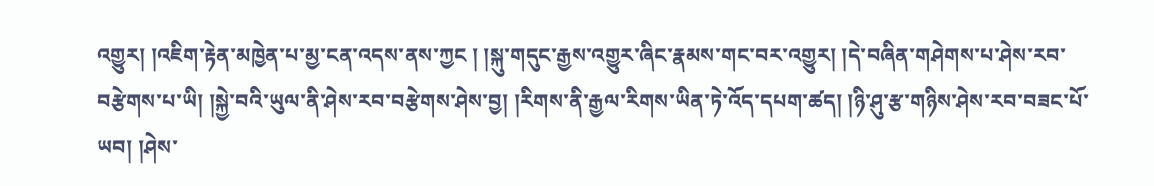འགྱུར། །འཇིག་རྟེན་མཁྱེན་པ་མྱ་ངན་འདས་ནས་ཀྱང ། །སྐུ་གདུང་རྒྱས་འགྱུར་ཞིང་རྣམས་གང་བར་འགྱུར། །དེ་བཞིན་གཤེགས་པ་ཤེས་རབ་བརྩེགས་པ་ཡི། །སྐྱེ་བའི་ཡུལ་ནི་ཤེས་རབ་བརྩེགས་ཤེས་བྱ། །རིགས་ནི་རྒྱལ་རིགས་ཡིན་ཏེ་འོད་དཔག་ཚད། །ཉི་ཤུ་རྩ་གཉིས་ཤེས་རབ་བཟང་པོ་ཡབ། །ཤེས་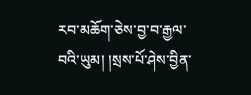རབ་མཆོག་ཅེས་བྱ་བ་རྒྱལ་བའི་ཡུམ། །སྲས་པོ་ཤེས་བྱིན་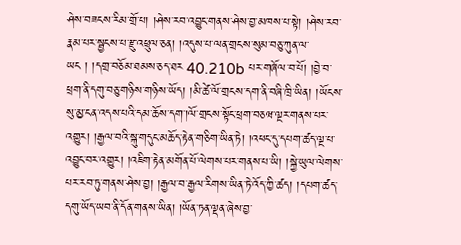ཤེས་བཟངས་རིམ་གྲོ་པ། །ཤེས་རབ་འབྱུང་གནས་ཤེས་བྱ་མཁས་པ་སྟེ། །ཤེས་རབ་རྣམ་པར་སྦྱངས་པ་རྫུ་འཕྲུལ་ཅན། །འདུས་པ་ལན་གྲངས་སུམ་བཅུ་ཀུན་ལ་ཡང ། །དགྲ་བཅོམ་ཐམས་ཅད་ཐར 40.210b པར་གཞོལ་བ་པོ། །བྱེ་བ་ཕྲག་ནི་དགུ་བཅུ་གཉིས་གཉིས་ཡོད། །མི་ཚེ་ལོ་གྲངས་དག་ནི་བཞི་ཁྲི་ཡིན། །ཡོངས་སུ་མྱ་ངན་འདས་པའི་དམ་ཆོས་དག་།ལོ་གྲངས་སྟོང་ཕྲག་བཅཝ་ལྔར་གནས་པར་འགྱུར། །རྒྱལ་བའི་སྐུ་གདུང་མཆོད་རྟེན་གཅིག་ཡིན་ཏེ། །འཕང་དུ་དཔག་ཚད་ལྔ་པ་འབྱུང་བར་འགྱུར། །འཇིག་རྟེན་མགོན་པོ་ལེགས་པར་གནས་པ་ཡི། །སྐྱེ་ཡུལ་ལེགས་པར་རབ་ཏུ་གནས་ཤེས་བྱ། །རྒྱལ་བ་རྒྱལ་རིགས་ཡིན་ཏེ་འོད་ཀྱི་ཚད། །དཔག་ཚད་དགུ་ཡོད་ཡབ་ནི་དོན་གནས་ཡིན། །ཡོན་ཏན་ལྡན་ཞེས་བྱ་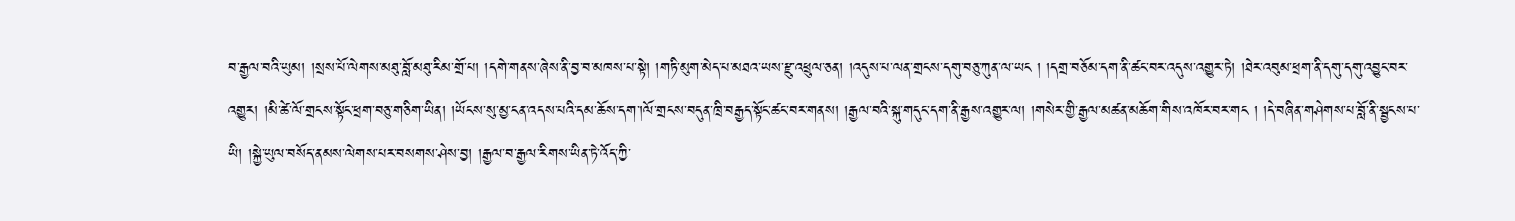བ་རྒྱལ་བའི་ཡུམ། །སྲས་པོ་ལེགས་མཐུ་བློ་མཐུ་རིམ་གྲོ་པ། །དགེ་གནས་ཞེས་ནི་བྱ་བ་མཁས་པ་སྟེ། །གཏི་མུག་མེད་པ་མཐའ་ཡས་རྫུ་འཕྲུལ་ཅན། །འདུས་པ་ལན་གྲངས་དགུ་བཅུ་ཀུན་ལ་ཡང ། །དགྲ་བཅོམ་དག་ནི་ཚང་བར་འདུས་འགྱུར་ཏེ། །ཐེར་འབུམ་ཕྲག་ནི་དགུ་དགུ་འབྱུང་བར་འགྱུར། །མི་ཚེ་ལོ་གྲངས་སྟོང་ཕྲག་བཅུ་གཅིག་ཡིན། །ཡོངས་སུ་མྱ་ངན་འདས་པའི་དམ་ཆོས་དག་།ལོ་གྲངས་བདུན་ཁྲི་བརྒྱད་སྟོང་ཚང་བར་གནས། །རྒྱལ་བའི་སྐུ་གདུང་དག་ནི་རྒྱས་འགྱུར་ལ། །གསེར་གྱི་རྒྱལ་མཚན་མཆོག་གིས་འཁོར་བར་གང ། །དེ་བཞིན་གཤེགས་པ་བློ་ནི་སྦྱངས་པ་ཡི། །སྐྱེ་ཡུལ་བསོད་ནམས་ལེགས་པར་བསགས་ཤེས་བྱ། །རྒྱལ་བ་རྒྱལ་རིགས་ཡིན་ཏེ་འོད་ཀྱི་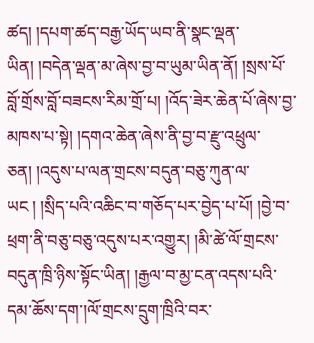ཚད། །དཔག་ཚད་བརྒྱ་ཡོད་ཡབ་ནི་སྣང་ལྡན་ཡིན། །བདེན་ལྡན་མ་ཞེས་བྱ་བ་ཡུམ་ཡིན་ནོ། །སྲས་པོ་བློ་གྲོས་བློ་བཟངས་རིམ་གྲོ་པ། །འོད་ཟེར་ཆེན་པོ་ཞེས་བྱ་མཁས་པ་སྟེ། །དགའ་ཆེན་ཞེས་ནི་བྱ་བ་རྫུ་འཕྲུལ་ཅན། །འདུས་པ་ལན་གྲངས་བདུན་བཅུ་ཀུན་ལ་ཡང ། །སྲིད་པའི་འཆིང་བ་གཅོད་པར་བྱེད་པ་པོ། །བྱེ་བ་ཕྲག་ནི་བཅུ་བཅུ་འདུས་པར་འགྱུར། །མི་ཚེ་ལོ་གྲངས་བདུན་ཁྲི་ཉིས་སྟོང་ཡིན། །རྒྱལ་བ་མྱ་ངན་འདས་པའི་དམ་ཆོས་དག་།ལོ་གྲངས་དྲུག་ཁྲིའི་བར་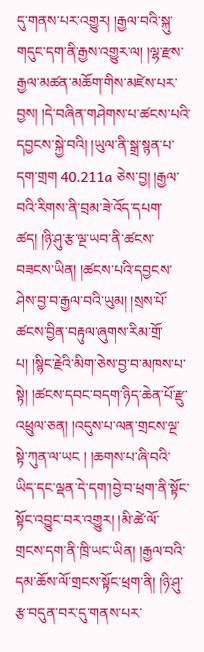དུ་གནས་པར་འགྱུར། །རྒྱལ་བའི་སྐུ་གདུང་དག་ནི་རྒྱས་འགྱུར་ལ། །ལྷ་རྫས་རྒྱལ་མཚན་མཆོག་གིས་མཛེས་པར་བྱས། །དེ་བཞིན་གཤེགས་པ་ཚངས་པའི་དབྱངས་སྐྱེ་བའི། །ཡུལ་ནི་སྒྲ་སྙན་པ་དག་གྲག 40.211a ཅེས་བྱ། །རྒྱལ་བའི་རིགས་ནི་བྲམ་ཟེ་འོད་དཔག་ཚད། །ཉི་ཤུ་རྩ་ལྔ་ཡབ་ནི་ཚངས་བཟངས་ཡིན། །ཚངས་པའི་དབྱངས་ཤེས་བྱ་བ་རྒྱལ་བའི་ཡུམ། །སྲས་པོ་ཚངས་བྱིན་བརྟུལ་ཞུགས་རིམ་གྲོ་པ། །སྙིང་རྗེའི་མིག་ཅེས་བྱ་བ་མཁས་པ་སྟེ། །ཚངས་དབང་བདག་ཉིད་ཆེན་པོ་རྫུ་འཕྲུལ་ཅན། །འདུས་པ་ལན་གྲངས་ལྔ་སྟེ་ཀུན་ལ་ཡང ། །ཆགས་པ་ཞི་བའི་ཡིད་དང་ལྡན་དེ་དག་།བྱེ་བ་ཕྲག་ནི་སྟོང་སྟོང་འབྱུང་བར་འགྱུར། །མི་ཚེ་ལོ་གྲངས་དག་ནི་ཁྲི་ཡང་ཡིན། །རྒྱལ་བའི་དམ་ཆོས་ལོ་གྲངས་སྟོང་ཕྲག་ནི། །ཉི་ཤུ་རྩ་བདུན་བར་དུ་གནས་པར་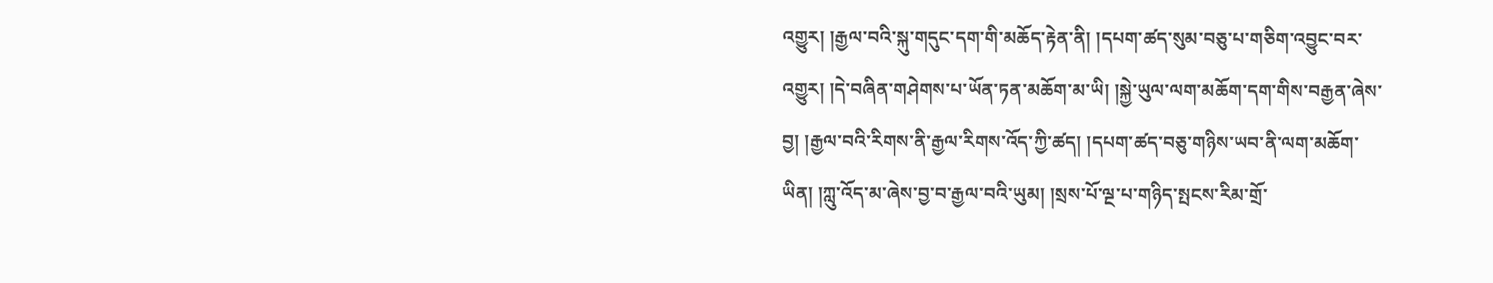འགྱུར། །རྒྱལ་བའི་སྐུ་གདུང་དག་གི་མཆོད་རྟེན་ནི། །དཔག་ཚད་སུམ་བཅུ་པ་གཅིག་འབྱུང་བར་འགྱུར། །དེ་བཞིན་གཤེགས་པ་ཡོན་ཏན་མཆོག་མ་ཡི། །སྐྱེ་ཡུལ་ལག་མཆོག་དག་གིས་བརྒྱན་ཞེས་བྱ། །རྒྱལ་བའི་རིགས་ནི་རྒྱལ་རིགས་འོད་ཀྱི་ཚད། །དཔག་ཚད་བཅུ་གཉིས་ཡབ་ནི་ལག་མཆོག་ཡིན། །ཀླུ་འོད་མ་ཞེས་བྱ་བ་རྒྱལ་བའི་ཡུམ། །སྲས་པོ་ལྔ་པ་གཉིད་སྤངས་རིམ་གྲོ་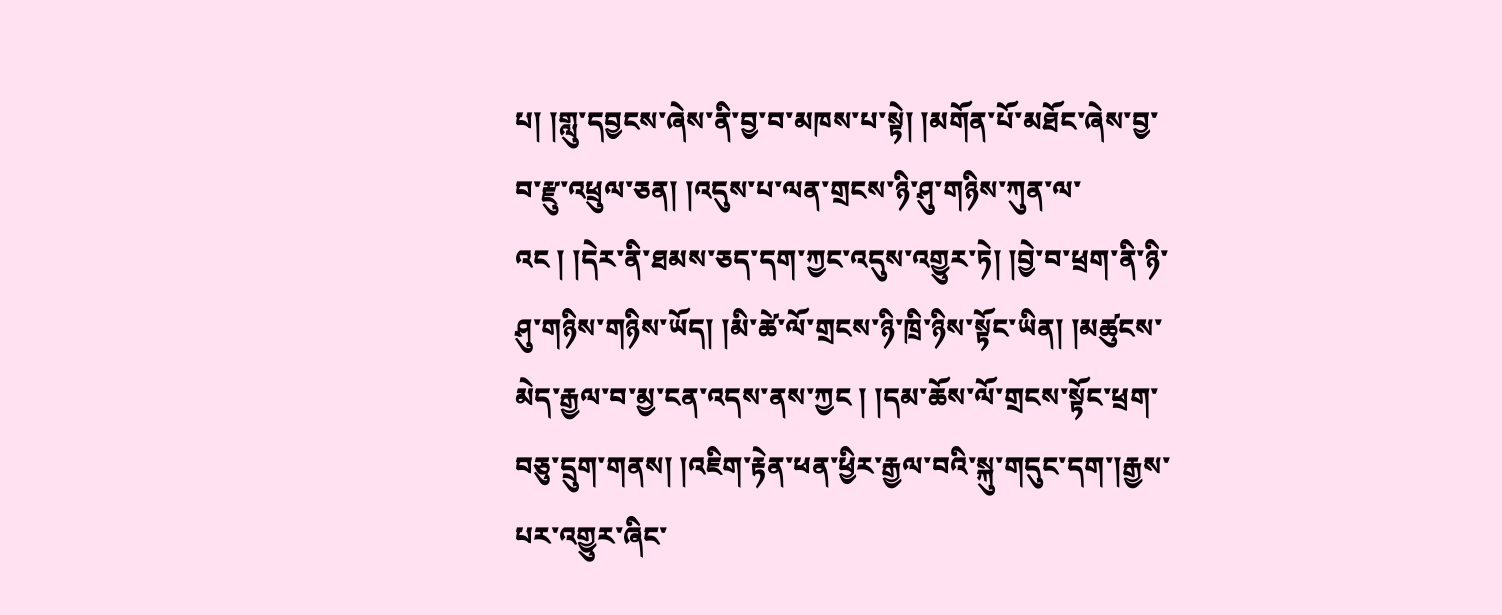པ། །གླུ་དབྱངས་ཞེས་ནི་བྱ་བ་མཁས་པ་སྟེ། །མགོན་པོ་མཐོང་ཞེས་བྱ་བ་རྫུ་འཕྲུལ་ཅན། །འདུས་པ་ལན་གྲངས་ཉི་ཤུ་གཉིས་ཀུན་ལ་འང ། །དེར་ནི་ཐམས་ཅད་དག་ཀྱང་འདུས་འགྱུར་ཏེ། །བྱེ་བ་ཕྲག་ནི་ཉི་ཤུ་གཉིས་གཉིས་ཡོད། །མི་ཚེ་ལོ་གྲངས་ཉི་ཁྲི་ཉིས་སྟོང་ཡིན། །མཚུངས་མེད་རྒྱལ་བ་མྱ་ངན་འདས་ནས་ཀྱང ། །དམ་ཆོས་ལོ་གྲངས་སྟོང་ཕྲག་བཅུ་དྲུག་གནས། །འཇིག་རྟེན་ཕན་ཕྱིར་རྒྱལ་བའི་སྐུ་གདུང་དག་།རྒྱས་པར་འགྱུར་ཞིང་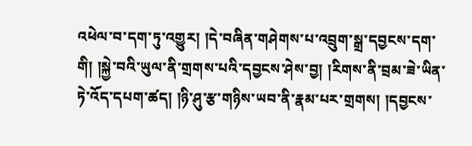འཕེལ་བ་དག་ཏུ་འགྱུར། །དེ་བཞིན་གཤེགས་པ་འབྲུག་སྒྲ་དབྱངས་དག་གི། །སྐྱེ་བའི་ཡུལ་ནི་གྲགས་པའི་དབྱངས་ཤེས་བྱ། །རིགས་ནི་བྲམ་ཟེ་ཡིན་ཏེ་འོད་དཔག་ཚད། །ཉི་ཤུ་རྩ་གཉིས་ཡབ་ནི་རྣམ་པར་གྲགས། །དབྱངས་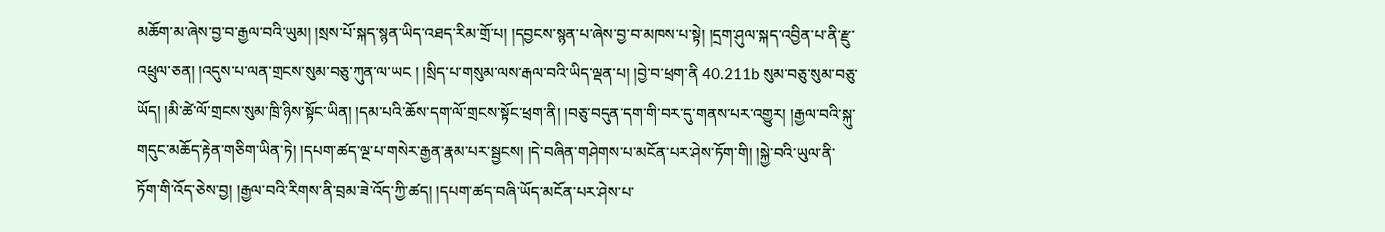མཆོག་མ་ཞེས་བྱ་བ་རྒྱལ་བའི་ཡུམ། །སྲས་པོ་སྐད་སྙན་ཡིད་འཐད་རིམ་གྲོ་པ། །དབྱངས་སྙན་པ་ཞེས་བྱ་བ་མཁས་པ་སྟེ། །དྲག་ཤུལ་སྐད་འབྱིན་པ་ནི་རྫུ་འཕྲུལ་ཅན། །འདུས་པ་ལན་གྲངས་སུམ་བཅུ་ཀུན་ལ་ཡང ། །སྲིད་པ་གསུམ་ལས་རྒལ་བའི་ཡིད་ལྡན་པ། །བྱེ་བ་ཕྲག་ནི 40.211b སུམ་བཅུ་སུམ་བཅུ་ཡོད། །མི་ཚེ་ལོ་གྲངས་སུམ་ཁྲི་ཉིས་སྟོང་ཡིན། །དམ་པའི་ཆོས་དག་ལོ་གྲངས་སྟོང་ཕྲག་ནི། །བཅུ་བདུན་དག་གི་བར་དུ་གནས་པར་འགྱུར། །རྒྱལ་བའི་སྐུ་གདུང་མཆོད་རྟེན་གཅིག་ཡིན་ཏེ། །དཔག་ཚད་ལྔ་པ་གསེར་རྒྱན་རྣམ་པར་སྦྱངས། །དེ་བཞིན་གཤེགས་པ་མངོན་པར་ཤེས་ཏོག་གི། །སྐྱེ་བའི་ཡུལ་ནི་ཏོག་གི་འོད་ཅེས་བྱ། །རྒྱལ་བའི་རིགས་ནི་བྲམ་ཟེ་འོད་ཀྱི་ཚད། །དཔག་ཚད་བཞི་ཡོད་མངོན་པར་ཤེས་པ་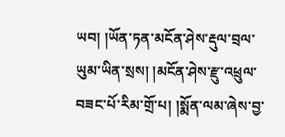ཡབ། །ཡོན་ཏན་མངོན་ཤེས་རྡུལ་བྲལ་ཡུམ་ཡིན་སྲས། །མངོན་ཤེས་རྫུ་འཕྲུལ་བཟང་པོ་རིམ་གྲོ་པ། །སྨོན་ལམ་ཞེས་བྱ་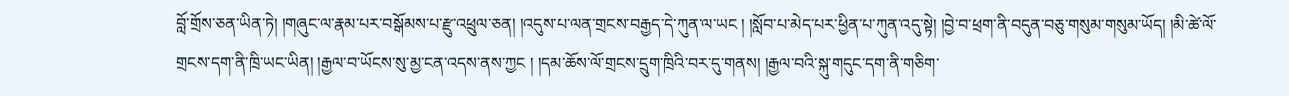བློ་གྲོས་ཅན་ཡིན་ཏེ། །གཞུང་ལ་རྣམ་པར་བསྒོམས་པ་རྫུ་འཕྲུལ་ཅན། །འདུས་པ་ལན་གྲངས་བརྒྱད་དེ་ཀུན་ལ་ཡང ། །སློབ་པ་མེད་པར་ཕྱིན་པ་ཀུན་འདུ་སྟེ། །བྱེ་བ་ཕྲག་ནི་བདུན་བཅུ་གསུམ་གསུམ་ཡོད། །མི་ཚེ་ལོ་གྲངས་དག་ནི་ཁྲི་ཡང་ཡིན། །རྒྱལ་བ་ཡོངས་སུ་མྱ་ངན་འདས་ནས་ཀྱང ། །དམ་ཆོས་ལོ་གྲངས་དྲུག་ཁྲིའི་བར་དུ་གནས། །རྒྱལ་བའི་སྐུ་གདུང་དག་ནི་གཅིག་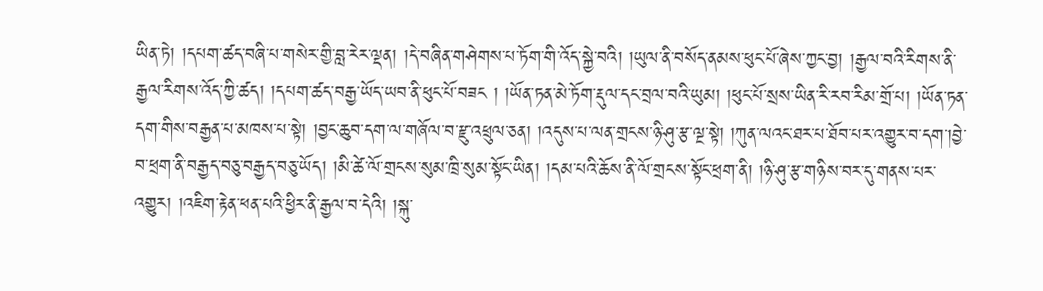ཡིན་ཏེ། །དཔག་ཚད་བཞི་པ་གསེར་གྱི་བླ་རེར་ལྡན། །དེ་བཞིན་གཤེགས་པ་ཏོག་གི་འོད་སྐྱེ་བའི། །ཡུལ་ནི་བསོད་ནམས་ཕུང་པོ་ཞེས་ཀྱང་བྱ། །རྒྱལ་བའི་རིགས་ནི་རྒྱལ་རིགས་འོད་ཀྱི་ཚད། །དཔག་ཚད་བརྒྱ་ཡོད་ཡབ་ནི་ཕུང་པོ་བཟང ། །ཡོན་ཏན་མེ་ཏོག་རྡུལ་དང་བྲལ་བའི་ཡུམ། །ཕུང་པོ་སྲས་ཡིན་རི་རབ་རིམ་གྲོ་པ། །ཡོན་ཏན་དག་གིས་བརྒྱན་པ་མཁས་པ་སྟེ། །བྱང་ཆུབ་དག་ལ་གཞོལ་བ་རྫུ་འཕྲུལ་ཅན། །འདུས་པ་ལན་གྲངས་ཉི་ཤུ་རྩ་ལྔ་སྟེ། །ཀུན་ལའང་ཐར་པ་ཐོབ་པར་འགྱུར་བ་དག་།བྱེ་བ་ཕྲག་ནི་བརྒྱད་བཅུ་བརྒྱད་བཅུ་ཡོད། །མི་ཚེ་ལོ་གྲངས་སུམ་ཁྲི་སུམ་སྟོང་ཡིན། །དམ་པའི་ཆོས་ནི་ལོ་གྲངས་སྟོང་ཕྲག་ནི། །ཉི་ཤུ་རྩ་གཉིས་བར་དུ་གནས་པར་འགྱུར། །འཇིག་རྟེན་ཕན་པའི་ཕྱིར་ནི་རྒྱལ་བ་དེའི། །སྐུ་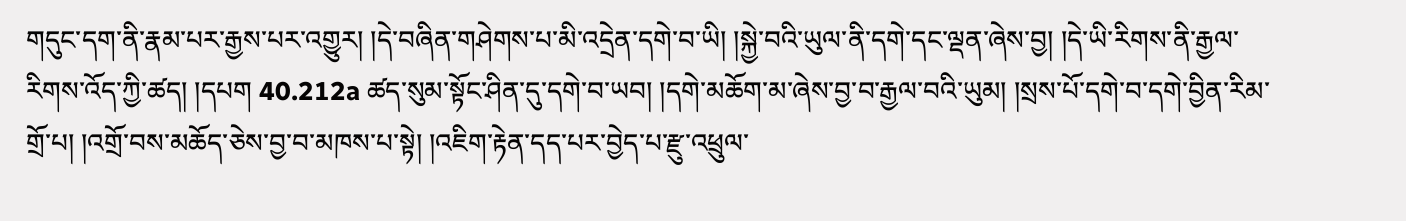གདུང་དག་ནི་རྣམ་པར་རྒྱས་པར་འགྱུར། །དེ་བཞིན་གཤེགས་པ་མི་འདྲེན་དགེ་བ་ཡི། །སྐྱེ་བའི་ཡུལ་ནི་དགེ་དང་ལྡན་ཞེས་བྱ། །དེ་ཡི་རིགས་ནི་རྒྱལ་རིགས་འོད་ཀྱི་ཚད། །དཔག 40.212a ཚད་སུམ་སྟོང་ཤིན་དུ་དགེ་བ་ཡབ། །དགེ་མཆོག་མ་ཞེས་བྱ་བ་རྒྱལ་བའི་ཡུམ། །སྲས་པོ་དགེ་བ་དགེ་བྱིན་རིམ་གྲོ་པ། །འགྲོ་བས་མཆོད་ཅེས་བྱ་བ་མཁས་པ་སྟེ། །འཇིག་རྟེན་དད་པར་བྱེད་པ་རྫུ་འཕྲུལ་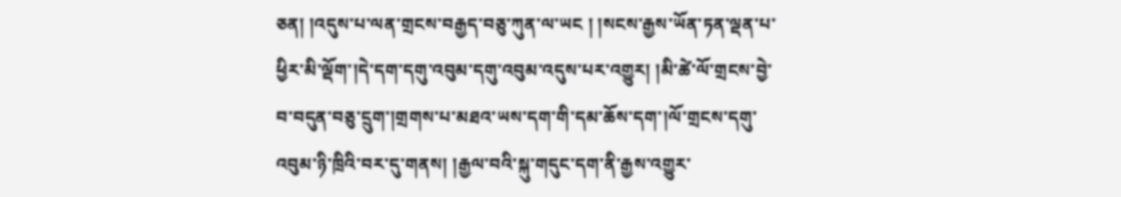ཅན། །འདུས་པ་ལན་གྲངས་བརྒྱད་བཅུ་ཀུན་ལ་ཡང ། །སངས་རྒྱས་ཡོན་ཏན་ལྡན་པ་ཕྱིར་མི་ལྡོག་།དེ་དག་དགུ་འབུམ་དགུ་འབུམ་འདུས་པར་འགྱུར། །མི་ཚེ་ལོ་གྲངས་བྱེ་བ་བདུན་བཅུ་དྲུག་།གྲགས་པ་མཐའ་ཡས་དག་གི་དམ་ཆོས་དག་།ལོ་གྲངས་དགུ་འབུམ་ཉི་ཁྲིའི་བར་དུ་གནས། །རྒྱལ་བའི་སྐུ་གདུང་དག་ནི་རྒྱས་འགྱུར་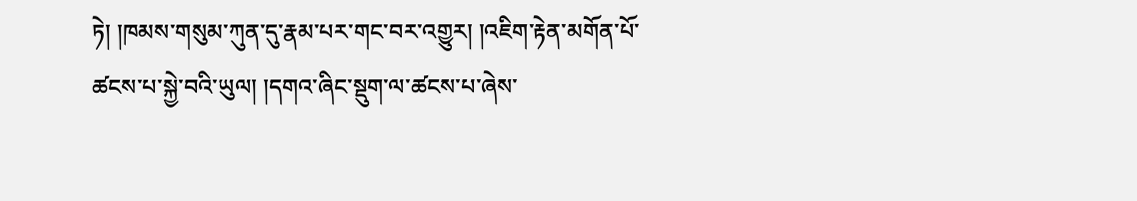ཏེ། །ཁམས་གསུམ་ཀུན་དུ་རྣམ་པར་གང་བར་འགྱུར། །འཇིག་རྟེན་མགོན་པོ་ཚངས་པ་སྐྱེ་བའི་ཡུལ། །དགའ་ཞིང་སྡུག་ལ་ཚངས་པ་ཞེས་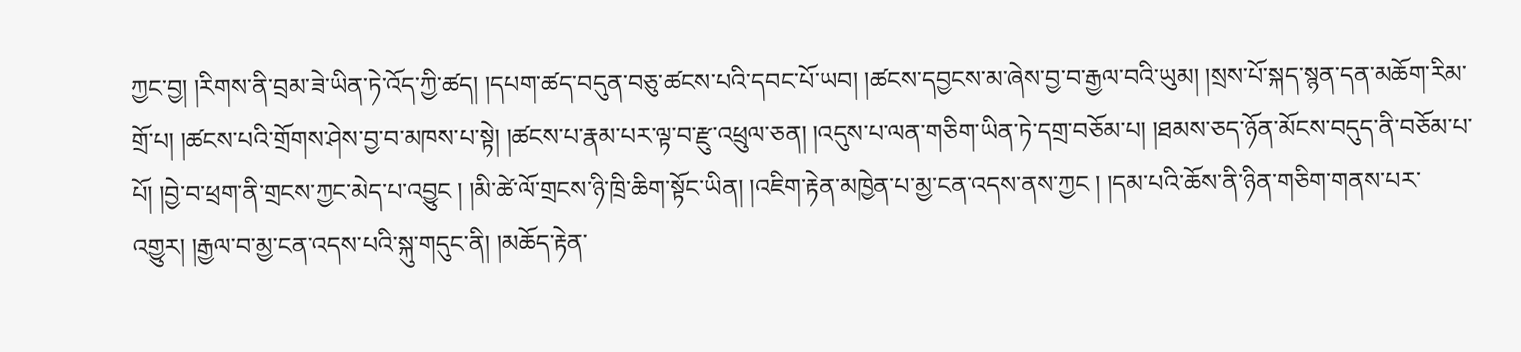ཀྱང་བྱ། །རིགས་ནི་བྲམ་ཟེ་ཡིན་ཏེ་འོད་ཀྱི་ཚད། །དཔག་ཚད་བདུན་བཅུ་ཚངས་པའི་དབང་པོ་ཡབ། །ཚངས་དབྱངས་མ་ཞེས་བྱ་བ་རྒྱལ་བའི་ཡུམ། །སྲས་པོ་སྐད་སྙན་དན་མཆོག་རིམ་གྲོ་པ། །ཚངས་པའི་གྲོགས་ཤེས་བྱ་བ་མཁས་པ་སྟེ། །ཚངས་པ་རྣམ་པར་ལྟ་བ་རྫུ་འཕྲུལ་ཅན། །འདུས་པ་ལན་གཅིག་ཡིན་ཏེ་དགྲ་བཅོམ་པ། །ཐམས་ཅད་ཉོན་མོངས་བདུད་ནི་བཅོམ་པ་པོ། །བྱེ་བ་ཕྲག་ནི་གྲངས་ཀྱང་མེད་པ་འབྱུང ། །མི་ཚེ་ལོ་གྲངས་ཉི་ཁྲི་ཆིག་སྟོང་ཡིན། །འཇིག་རྟེན་མཁྱེན་པ་མྱ་ངན་འདས་ནས་ཀྱང ། །དམ་པའི་ཆོས་ནི་ཉིན་གཅིག་གནས་པར་འགྱུར། །རྒྱལ་བ་མྱ་ངན་འདས་པའི་སྐུ་གདུང་ནི། །མཆོད་རྟེན་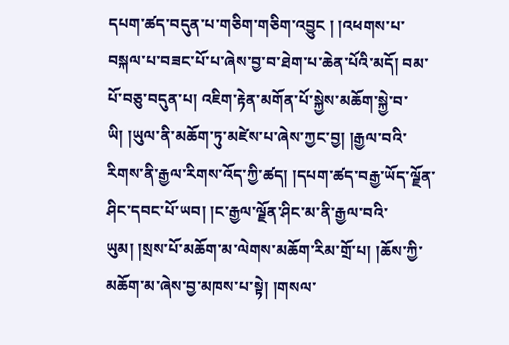དཔག་ཚད་བདུན་པ་གཅིག་གཅིག་འབྱུང ། །འཕགས་པ་བསྐལ་པ་བཟང་པོ་པ་ཞེས་བྱ་བ་ཐེག་པ་ཆེན་པོའི་མདོ། བམ་པོ་བཅུ་བདུན་པ། འཇིག་རྟེན་མགོན་པོ་སྐྱེས་མཆོག་སྐྱེ་བ་ཡི། །ཡུལ་ནི་མཆོག་ཏུ་མཛེས་པ་ཞེས་ཀྱང་བྱ། །རྒྱལ་བའི་རིགས་ནི་རྒྱལ་རིགས་འོད་ཀྱི་ཚད། །དཔག་ཚད་བརྒྱ་ཡོད་ལྗོན་ཤིང་དབང་པོ་ཡབ། །ང་རྒྱལ་ལྗོན་ཤིང་མ་ནི་རྒྱལ་བའི་ཡུམ། །སྲས་པོ་མཆོག་མ་ལེགས་མཆོག་རིམ་གྲོ་པ། །ཆོས་ཀྱི་མཆོག་མ་ཞེས་བྱ་མཁས་པ་སྟེ། །གསལ་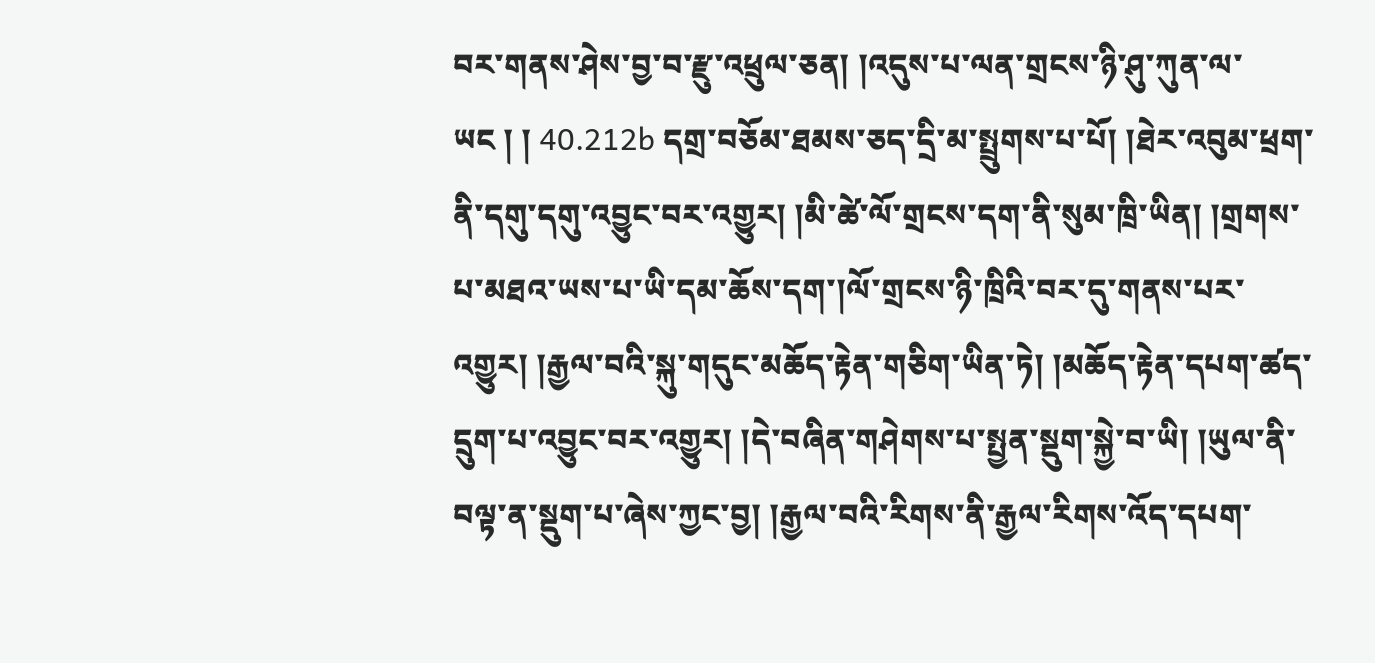བར་གནས་ཤེས་བྱ་བ་རྫུ་འཕྲུལ་ཅན། །འདུས་པ་ལན་གྲངས་ཉི་ཤུ་ཀུན་ལ་ཡང ། ། 40.212b དགྲ་བཅོམ་ཐམས་ཅད་དྲི་མ་སྤྲུགས་པ་པོ། །ཐེར་འབུམ་ཕྲག་ནི་དགུ་དགུ་འབྱུང་བར་འགྱུར། །མི་ཚེ་ལོ་གྲངས་དག་ནི་སུམ་ཁྲི་ཡིན། །གྲགས་པ་མཐའ་ཡས་པ་ཡི་དམ་ཆོས་དག་།ལོ་གྲངས་ཉི་ཁྲིའི་བར་དུ་གནས་པར་འགྱུར། །རྒྱལ་བའི་སྐུ་གདུང་མཆོད་རྟེན་གཅིག་ཡིན་ཏེ། །མཆོད་རྟེན་དཔག་ཚད་དྲུག་པ་འབྱུང་བར་འགྱུར། །དེ་བཞིན་གཤེགས་པ་སྤྱན་སྡུག་སྐྱེ་བ་ཡི། །ཡུལ་ནི་བལྟ་ན་སྡུག་པ་ཞེས་ཀྱང་བྱ། །རྒྱལ་བའི་རིགས་ནི་རྒྱལ་རིགས་འོད་དཔག་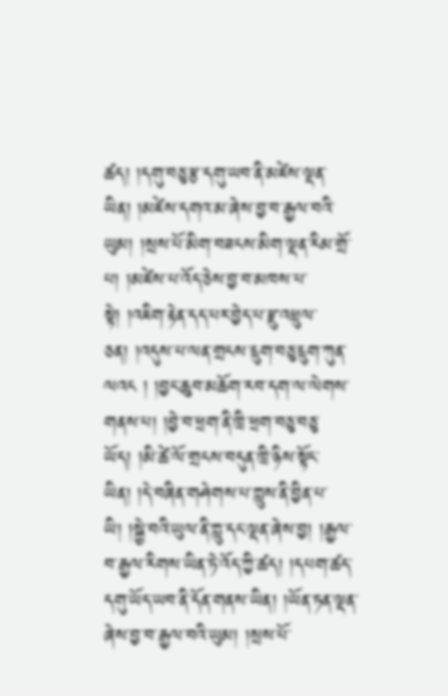ཚད། །དགུ་བཅུ་རྩ་དགུ་ཡབ་ནི་མཛེས་ལྡན་ཡིན། །མཛེས་དགའ་མ་ཞེས་བྱ་བ་རྒྱལ་བའི་ཡུམ། །སྲས་པོ་མིག་བཟངས་མིག་ལྡན་རིམ་གྲོ་པ། །མཛེས་པ་འོད་ཅེས་བྱ་བ་མཁས་པ་སྟེ། །འཇིག་རྟེན་དད་པར་བྱེད་པ་རྫུ་འཕྲུལ་ཅན། །འདུས་པ་ལན་གྲངས་དྲུག་བཅུ་དྲུག་ཀུན་ལའང ། །བྱང་ཆུབ་མཆོག་རབ་དག་ལ་ལེགས་གནས་པ། །བྱེ་བ་ཕྲག་ནི་ཁྲི་ཕྲག་བཅུ་བཅུ་ཡོད། །མི་ཚེ་ལོ་གྲངས་བདུན་ཁྲི་ཉིས་སྟོང་ཡིན། །དེ་བཞིན་གཤེགས་པ་ཀླུས་ནི་བྱིན་པ་ཡི། །སྐྱེ་བའི་ཡུལ་ནི་ཀླུ་དང་ལྡན་ཞེས་བྱ། །རྒྱལ་བ་རྒྱལ་རིགས་ཡིན་ཏེ་འོད་ཀྱི་ཚད། །དཔག་ཚད་དགུ་ཡོད་ཡབ་ནི་དོན་གནས་ཡིན། །ཡོན་ཏན་ལྡན་ཞེས་བྱ་བ་རྒྱལ་བའི་ཡུམ། །སྲས་པོ་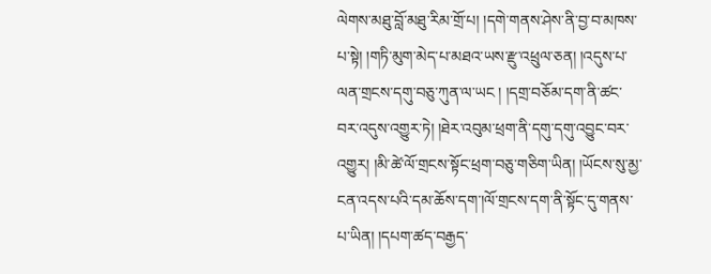ལེགས་མཐུ་བློ་མཐུ་རིམ་གྲོ་པ། །དགེ་གནས་ཤེས་ནི་བྱ་བ་མཁས་པ་སྟེ། །གཏི་མུག་མེད་པ་མཐའ་ཡས་རྫུ་འཕྲུལ་ཅན། །འདུས་པ་ལན་གྲངས་དགུ་བཅུ་ཀུན་ལ་ཡང ། །དགྲ་བཅོམ་དག་ནི་ཚང་བར་འདུས་འགྱུར་ཏེ། །ཐེར་འབུམ་ཕྲག་ནི་དགུ་དགུ་འབྱུང་བར་འགྱུར། །མི་ཚེ་ལོ་གྲངས་སྟོང་ཕྲག་བཅུ་གཅིག་ཡིན། །ཡོངས་སུ་མྱ་ངན་འདས་པའི་དམ་ཆོས་དག་།ལོ་གྲངས་དག་ནི་སྟོང་དུ་གནས་པ་ཡིན། །དཔག་ཚད་བརྒྱད་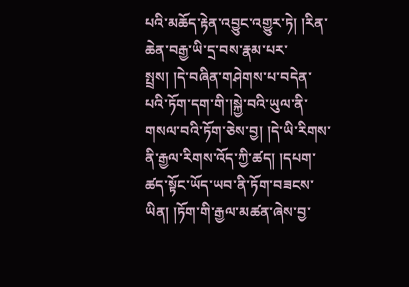པའི་མཆོད་རྟེན་འབྱུང་འགྱུར་ཏེ། །རིན་ཆེན་བརྒྱ་ཡི་དྲ་བས་རྣམ་པར་སྤྲས། །དེ་བཞིན་གཤེགས་པ་བདེན་པའི་ཏོག་དག་གི་།སྐྱེ་བའི་ཡུལ་ནི་གསལ་བའི་ཏོག་ཅེས་བྱ། །དེ་ཡི་རིགས་ནི་རྒྱལ་རིགས་འོད་ཀྱི་ཚད། །དཔག་ཚད་སྟོང་ཡོད་ཡབ་ནི་ཏོག་བཟངས་ཡིན། །ཏོག་གི་རྒྱལ་མཚན་ཞེས་བྱ་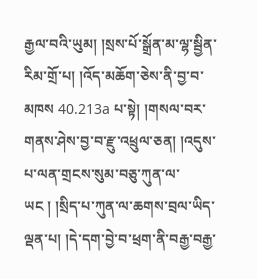རྒྱལ་བའི་ཡུམ། །སྲས་པོ་སྒྲོན་མ་ལྷ་སྦྱིན་རིམ་གྲོ་པ། །འོད་མཆོག་ཅེས་ནི་བྱ་བ་མཁས 40.213a པ་སྟེ། །གསལ་བར་གནས་ཤེས་བྱ་བ་རྫུ་འཕྲུལ་ཅན། །འདུས་པ་ལན་གྲངས་སུམ་བཅུ་ཀུན་ལ་ཡང ། །སྲིད་པ་ཀུན་ལ་ཆགས་བྲལ་ཡིད་ལྡན་པ། །དེ་དག་བྱེ་བ་ཕྲག་ནི་བརྒྱ་བརྒྱ་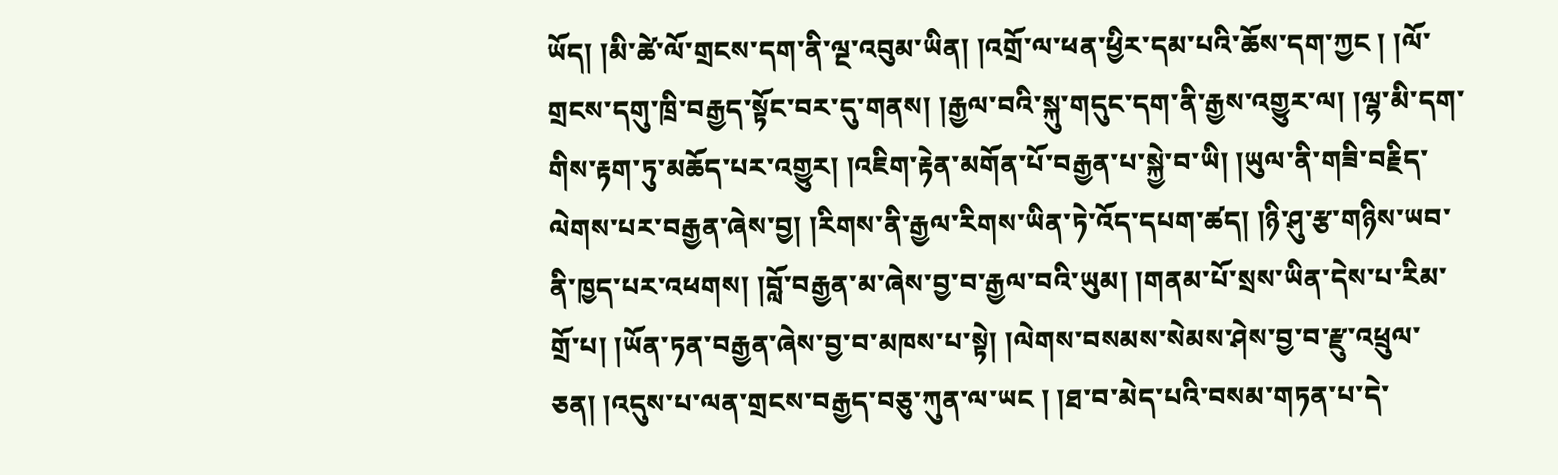ཡོད། །མི་ཚེ་ལོ་གྲངས་དག་ནི་ལྔ་འབུམ་ཡིན། །འགྲོ་ལ་ཕན་ཕྱིར་དམ་པའི་ཆོས་དག་ཀྱང ། །ལོ་གྲངས་དགུ་ཁྲི་བརྒྱད་སྟོང་བར་དུ་གནས། །རྒྱལ་བའི་སྐུ་གདུང་དག་ནི་རྒྱས་འགྱུར་ལ། །ལྷ་མི་དག་གིས་རྟག་ཏུ་མཆོད་པར་འགྱུར། །འཇིག་རྟེན་མགོན་པོ་བརྒྱན་པ་སྐྱེ་བ་ཡི། །ཡུལ་ནི་གཟི་བརྗིད་ལེགས་པར་བརྒྱན་ཞེས་བྱ། །རིགས་ནི་རྒྱལ་རིགས་ཡིན་ཏེ་འོད་དཔག་ཚད། །ཉི་ཤུ་རྩ་གཉིས་ཡབ་ནི་ཁྱད་པར་འཕགས། །བློ་བརྒྱན་མ་ཞེས་བྱ་བ་རྒྱལ་བའི་ཡུམ། །གནམ་པོ་སྲས་ཡིན་དེས་པ་རིམ་གྲོ་པ། །ཡོན་ཏན་བརྒྱན་ཞེས་བྱ་བ་མཁས་པ་སྟེ། །ལེགས་བསམས་སེམས་ཤེས་བྱ་བ་རྫུ་འཕྲུལ་ཅན། །འདུས་པ་ལན་གྲངས་བརྒྱད་བཅུ་ཀུན་ལ་ཡང ། །ཐ་བ་མེད་པའི་བསམ་གཏན་པ་དེ་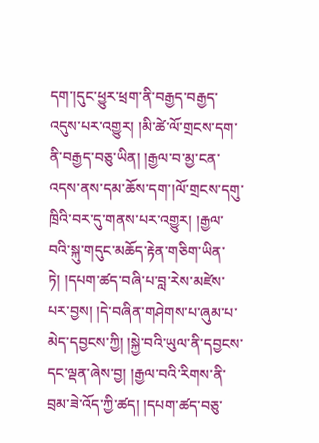དག་།དུང་ཕྱུར་ཕྲག་ནི་བརྒྱད་བརྒྱད་འདུས་པར་འགྱུར། །མི་ཚེ་ལོ་གྲངས་དག་ནི་བརྒྱད་བཅུ་ཡིན། །རྒྱལ་བ་མྱ་ངན་འདས་ནས་དམ་ཆོས་དག་།ལོ་གྲངས་དགུ་ཁྲིའི་བར་དུ་གནས་པར་འགྱུར། །རྒྱལ་བའི་སྐུ་གདུང་མཆོད་རྟེན་གཅིག་ཡིན་ཏེ། །དཔག་ཚད་བཞི་པ་བླ་རེས་མཛེས་པར་བྱས། །དེ་བཞིན་གཤེགས་པ་ཞུམ་པ་མེད་དབྱངས་ཀྱི། །སྐྱེ་བའི་ཡུལ་ནི་དབྱངས་དང་ལྡན་ཞེས་བྱ། །རྒྱལ་བའི་རིགས་ནི་བྲམ་ཟེ་འོད་ཀྱི་ཚད། །དཔག་ཚད་བཅུ་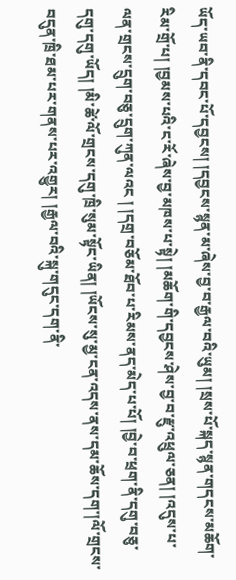ཡོད་ཡབ་ནི་དབང་པོ་དབྱངས། །དབྱངས་སྙན་མ་ཞེས་བྱ་བ་རྒྱལ་བའི་ཡུམ། །སྲས་པོ་སྐད་སྙན་གདངས་མཆོག་རིམ་གྲོ་པ། །བྱམས་པའི་ང་རོ་ཞེས་བྱ་མཁས་པ་སྟེ། །མཆོག་གི་དབྱངས་ཤེས་བྱ་བ་རྫུ་འཕྲུལ་ཅན། །འདུས་པ་ལན་གྲངས་དྲུག་བཅུ་དྲུག་ཀུན་ལའང ། །དགྲ་བཅོམ་ཐོབ་པ་རིམས་ནད་མེད་པ་པོ། །བྱེ་བ་ཕྲག་ནི་དགུ་བཅུ་དགུ་དགུ་ཡོད། །མི་ཚེ་ལོ་གྲངས་དགུ་ཁྲི་སུམ་སྟོང་ཡིན། །ཡོངས་སུ་མྱ་ངན་འདས་ནས་དམ་ཆོས་དག་།ལོ་གྲངས་བདུན་ཁྲི་ཐམ་པར་གནས་པར་འགྱུར། །རྒྱལ་བའི་སྐུ་གདུང་དག་ནི་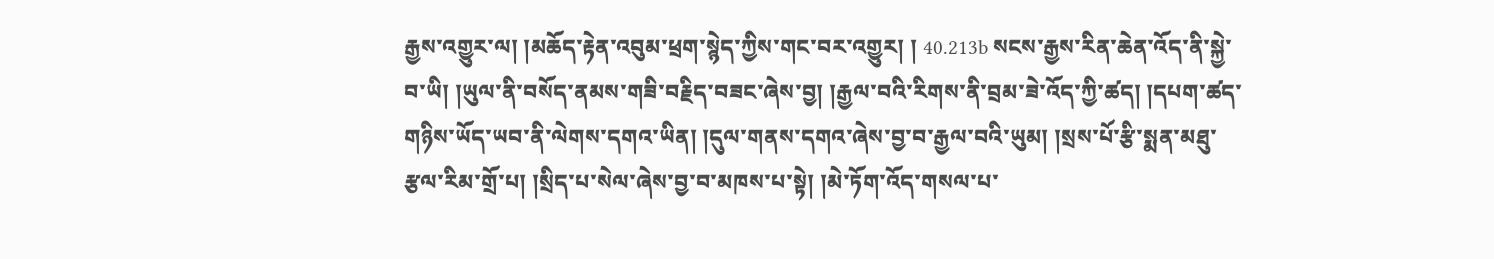རྒྱས་འགྱུར་ལ། །མཆོད་རྟེན་འབུམ་ཕྲག་སྙེད་ཀྱིས་གང་བར་འགྱུར། ། 40.213b སངས་རྒྱས་རིན་ཆེན་འོད་ནི་སྐྱེ་བ་ཡི། །ཡུལ་ནི་བསོད་ནམས་གཟི་བརྗིད་བཟང་ཞེས་བྱ། །རྒྱལ་བའི་རིགས་ནི་བྲམ་ཟེ་འོད་ཀྱི་ཚད། །དཔག་ཚད་གཉིས་ཡོད་ཡབ་ནི་ལེགས་དགའ་ཡིན། །དུལ་གནས་དགའ་ཞེས་བྱ་བ་རྒྱལ་བའི་ཡུམ། །སྲས་པོ་རྩི་སྨན་མཐུ་རྩལ་རིམ་གྲོ་པ། །སྲིད་པ་སེལ་ཞེས་བྱ་བ་མཁས་པ་སྟེ། །མེ་ཏོག་འོད་གསལ་པ་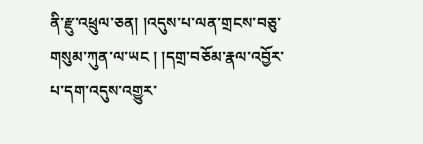ནི་རྫུ་འཕྲུལ་ཅན། །འདུས་པ་ལན་གྲངས་བཅུ་གསུམ་ཀུན་ལ་ཡང ། །དགྲ་བཅོམ་རྣལ་འབྱོར་པ་དག་འདུས་འགྱུར་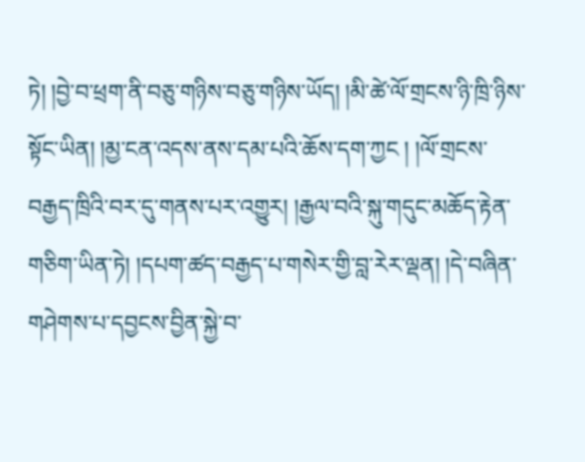ཏེ། །བྱེ་བ་ཕྲག་ནི་བཅུ་གཉིས་བཅུ་གཉིས་ཡོད། །མི་ཚེ་ལོ་གྲངས་ཉི་ཁྲི་ཉིས་སྟོང་ཡིན། །མྱ་ངན་འདས་ནས་དམ་པའི་ཆོས་དག་ཀྱང ། །ལོ་གྲངས་བརྒྱད་ཁྲིའི་བར་དུ་གནས་པར་འགྱུར། །རྒྱལ་བའི་སྐུ་གདུང་མཆོད་རྟེན་གཅིག་ཡིན་ཏེ། །དཔག་ཚད་བརྒྱད་པ་གསེར་གྱི་བླ་རེར་ལྡན། །དེ་བཞིན་གཤེགས་པ་དབྱངས་བྱིན་སྐྱེ་བ་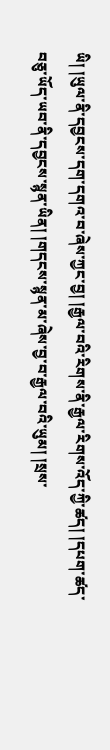ཡི། །ཡུལ་ནི་དབྱངས་དག་དགའ་བ་ཞེས་ཀྱང་བྱ། །རྒྱལ་བའི་རིགས་ནི་རྒྱལ་རིགས་འོད་ཀྱི་ཚད། །དཔག་ཚད་བཅུ་ཡོད་ཡབ་ནི་དབྱངས་སྙན་ཡིན། །གདངས་སྙན་མ་ཞེས་བྱ་བ་རྒྱལ་བའི་ཡུམ། །སྲས་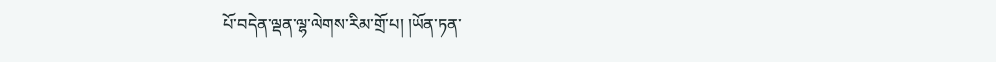པོ་བདེན་ལྡན་ལྷ་ལེགས་རིམ་གྲོ་པ། །ཡོན་ཏན་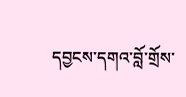དབྱངས་དགའ་བློ་གྲོས་